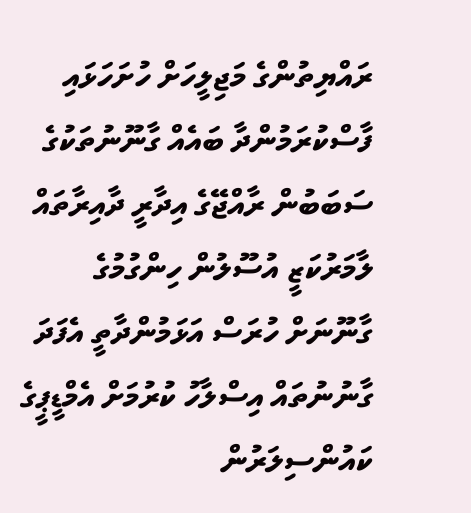ރައްޔިތުންގެ މަޖިލީހަށް ހުށަހަޅައި ފާސްކުރަމުންދާ ބައެއް ގާނޫނުތަކުގެ ސަބަބުން ރާއްޖޭގެ އިދާރީ ދާއިރާތައް ލާމަރުކަޒީ އުސޫލުން ހިންގުމުގެ ގާނޫނަށް ހުރަސް އަޅަމުންދާތީ އެފަދަ ގާނުނުތައް އިސްލާހު ކުރުމަށް އެމްޑީޕީގެ ކައުންސިލަރުން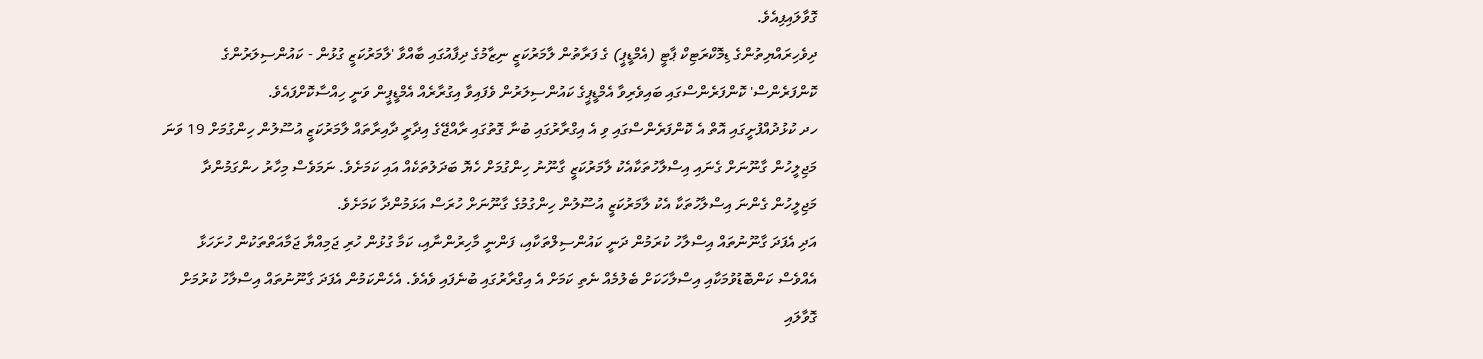ގޮވާލައިފިއެވެ.
ދިވެހިރައްޔިތުންގެ ޑިމޮކްރަޓިކް ޕާޓީ (އެމްޑީޕީ) ގެ ފަރާތުން ލާމަރުކަޒީ ނިޒާމުގެ ދިފާއުގައި ބާއްވާ 'ލާމަރުކަޒީ ގުޅުން - ކައުންސިލަރުންގެ ކޮންފަރެންސް' ކޮންފަރެންސްގައި ބައިވެރިވާ އެމްޑީޕީގެ ކައުންސިލަރުން ވެފައިވާ އިގުރާރެއް އެމްޑީޕީން ވަނީ ހިއްސާކޮށްފައެވެ.
ހދ ކުޅުދުއްފުށީގައި އޮތް އެ ކޮންފަރެންސްގައި ވި އެ އިގްރާރުގައި ބުނާ ގޮތުގައި ރާއްޖޭގެ އިދާރީ ދާއިރާތައް ލާމަރުކަޒީ އުސޫލުން ހިންގުމަށް 19 ވަނަ މަޖިލީހުން ގާނޫނަށް ގެނައި އިސްލާހުތަކާއެކު ލާމަރުކަޒީ ގާނޫނު ހިންގުމަށް ހެޔޮ ބަދަލުތަކެއް އައި ކަމަށެވެ. ނަމަވެސް މިހާރު ހންގަމުންދާ މަޖިލީހުން ގެންނަ އިސްލާހުތަކާ އެކު ލާމަރުކަޒީ އުސޫލުން ހިންގުމުގެ ގާނޫނަށް ހުރަސް އަޅަމުންދާ ކަމަށެވެ.
އަދި އެފަދަ ގާނޫނުތައް އިސްލާހު ކުރަމުން ދަނީ ކައުންސިލްތަކާއި، ފަންނީ މާހިރުންނާއި، ކަމާ ގުޅުން ހުރި ޖަމިއްޔާ ޖަމާއަތްތަކުން ހުށަހަޅާ އެއްވެސް ކަންބޮޑުވުމަކާއި އިސްލާހަކަށް ބެލުމެއް ނެތި ކަމަށް އެ އިގްރާރުގައި ބުނެފައި ވެއެވެ. އެހެންކަމުން އެފަދަ ގާނޫނުތައް އިސްލާހު ކުރުމަށް ގޮވާލައި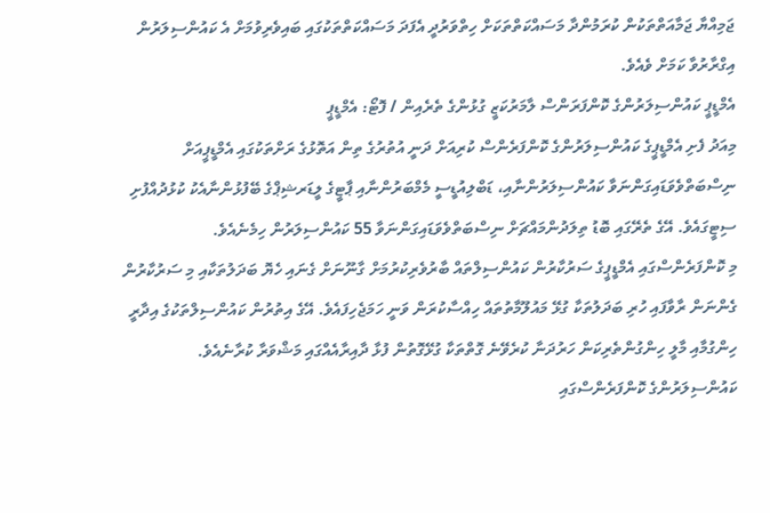ޖަމިއްޔާ ޖަމާއަތްތަކުން ކުރަމުންދާ މަސައްކަތްތަކަށް ހިތްވަރުދީ އެފަދަ މަސައްކަތްތަކުގައި ބައިވެރިވުމަށް އެ ކައުންސިލަރުން އިގްރާރުވާ ކަމަށް ވެއެވެ.
އެމްޑީޕީ ކައުންސިލަރުންގެ ކޮންފަރަންސް ލާމަރުކަޒީ ގުޅުންގެ ތެރެއިން / ފޮޓޯ: އެމްޑީޕީ
މިއަދު ފެށި އެމްޑީޕީގެ ކައުންސިލަރުންގެ ކޮންފަރެންސް ކުރިއަށް ދަނީ އުތުރުގެ ތިން އަތޮޅުގެ ރަށްތަކުގައި އެމްޑީޕީއަށް ނިސްބަތްވެވަޑައިގަންނަވާ ކައުންސިލަރުންނާއި، ޑަބްލިއުޑީސީ މެމްބަރުންނާއި ޕާޓީގެ ލީޑަރޝިޕްގެ ބޭފުޅުންނާއެކު ކުޅުދުއްފުށި ސިޓީގައެވެ. އޭގެ ތެރޭގައި ބޮޑު ތިލަދުންމައްޗަށް ނިސްބަތްވެވަޑައިގަންނަވާ 55 ކައުންސިލަރުން ހިމެނެއެވެ.
މި ކޮންފަރެންސްގައި އެމްޑީޕީގެ ސަރުކާރުން ކައުންސިލްތައް ބާރުވެރިކުރުމަށް ގާނޫނަށް ގެނައި ހެޔޮ ބަދަލުތަކާއި މި ސަރުކާރުން ގެންނަން ރާވާފައި ހުރި ބަދަލުތަކާ ގުޅޭ މައުލޫމާތުތައް ހިއްސާކުރަން ވަނީ ހަމަޖެހިފައެވެ. އޭގެ އިތުރުން ކައުންސިލްތަކުގެ އިދާރީ ހިންގުމާއި މާލީ ހިންގުންތެރިކަން ހަރުދަނާ ކުރެވޭނެ ގޮތްތަކާ ގުޅޭގޮތުން ފުޅާ ދާއިރާއެއްގައި މަޝްވަރާ ކުރާނެއެވެ.
ކައުންސިލަރުންގެ ކޮންފަރެންސްގައި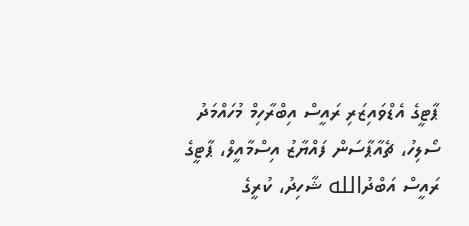ޕާޓީގެ އެޑްވައިޒަރި ރައީސް އިބްރާހިމް މުހައްމަދު ސޯލިހު، ޗެއާޕާސަން ފައްޔާޒު އިސްމާއީލް، ޕާޓީގެ ރައީސް އަބްދުالله ޝާހިދު، ކުރީގެ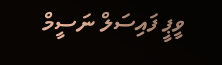ވީޕީ ފައިސަލް ނަސީމް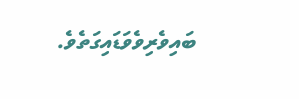ބައިވެރިވެވަޑައިގަތެވެ.